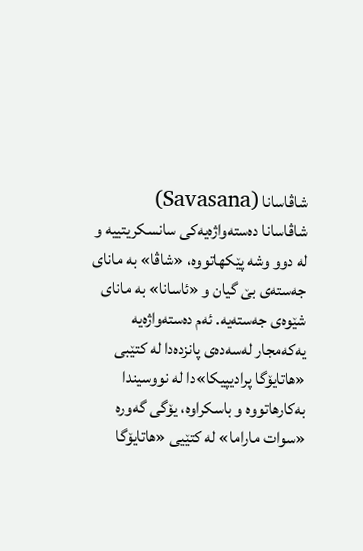شاڤاسانا (Savasana)
شاڤاسانا دەستەواژەیەکی سانسکریتییە و لە دوو وشە پێکهاتووە، «شاڤا» بە مانای جەستەی بێ گیان و «ئاسانا» بە مانای شێوەی جەستەیە. ئەم دەستەواژەیە یەکەمجار لەسەدەی پانزدەدا لە کتێبی «هاتایۆگا پرادیپیکا»دا لە نووسیندا بەکارهاتووە و باسکراوە، یۆگی گەورە «سوات ماراما» لە کتێیی «هاتایۆگا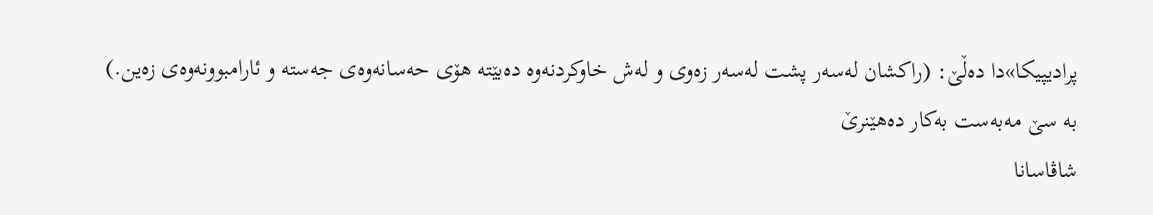پرادیپیکا»دا دەڵێ: (راکشان لەسەر پشت لەسەر زەوی و لەش خاوکردنەوە دەبێتە هۆی حەسانەوەی جەستە و ئارامبوونەوەی زەین.)
بە سێ مەبەست بەکار دەهێنرێ
شاڤاسانا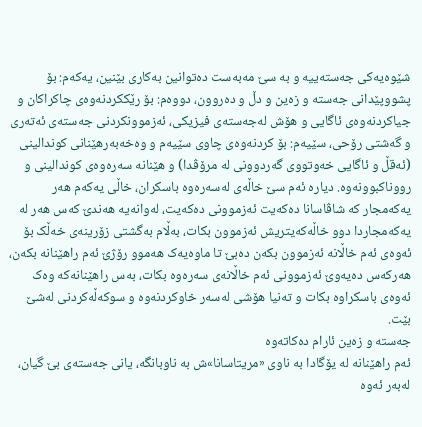شێوەیەکی جەستەییە و بە سێ مەبەست دەتوانین بەکاری بێنین، یەکەم: بۆ پشووپێدانی جەستە و زەین و دڵ و دەروون، دووەم: بۆ رێککردنەوەی چاکراکان و جیاکردنەوەی ئاگایی و هۆش لەجەستەی فیزیکی، ئەزموونکردنی جەستەی ئەتەری و گەشتی رۆحی، سێیەم: بۆ کردنەوەی چاوی سێیەم و وەخەبەرهێنانی کوندالینی (ئەقڵ و ئاگایی خەوتووی گەردوونی لە مرۆڤدا) و هێنانە سەرەوەی کوندالینی و رووناکبوونەوە. دیارە ئەم سێ خاڵەی لەسەرەوە باسکران، خاڵی یەکەم هەر یەکەمجار کە شاڤاسانا دەکەیت ئەزموونی دەکەیت، لەوانەیە هەندێ کەس هەر لە یەکەمجاردا دوو خاڵەکەیتریش ئەزموون بکات، بەڵام بەگشتی زۆرینەی خەڵک بۆ ئەوەی ئەم خاڵانە ئەزموون بکەن دەبێ تا ماوەیەک هەموو رۆژێ ئەم راهێنانە بکەن، هەرکەس دەیەوێ ئەزموونی ئەم خاڵانەی سەرەوە بکات، بەس راهێنانەکە وەک ئەوەی باسکراوە بکات و تەنیا هۆشی لەسەر خاوکردنەوە و سوکەڵەکردنی لەشێ بێت.
جەستە و زەین ئارام دەکاتەوە
ئەم راهێنانە لە یۆگادا بە ناوی «مریتاسانا»ش بە ناوبانگە، یانی جەستەی بێ گیان، لەبەر ئەوە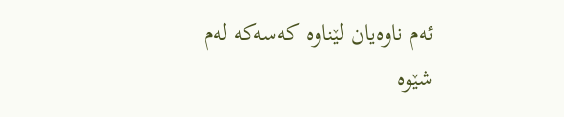ئەم ناوەیان لێناوە کەسەکە لەم شێوە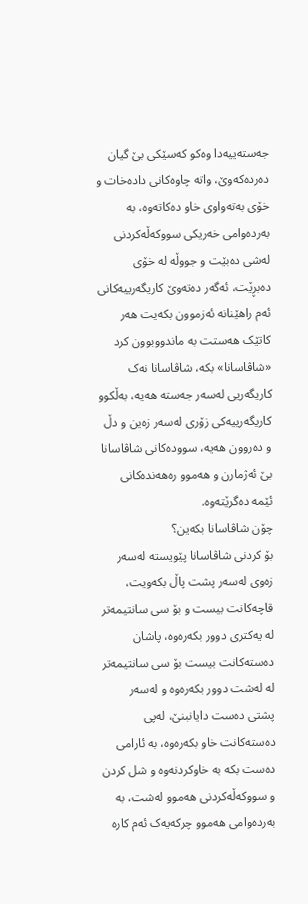جەستەییەدا وەکو کەسێکی بێ گیان دەردەکەوێ، واتە چاوەکانی دادەخات و خۆی بەتەواوی خاو دەکاتەوە، بە بەردەوامی خەریکی سووکەڵەکردنی لەشی دەبێت و جووڵە لە خۆی دەبڕێت، ئەگەر دەتەوێ کاریگەرییەکانی ئەم راهێنانە ئەزموون بکەیت هەر کاتێک هەستت بە ماندووبوون کرد «شاڤاسانا» بکە، شاڤاسانا نەک کاریگەریی لەسەر جەستە هەیە، بەڵکوو کاریگەرییەکی زۆری لەسەر زەین و دڵ و دەروون هەیە، سوودەکانی شاڤاسانا بێ ئەژمارن و هەموو رەهەندەکانی ئێمە دەگرێتەوە.
چۆن شاڤاسانا بکەین؟
بۆ کردنی شاڤاسانا پێویستە لەسەر زەوی لەسەر پشت پاڵ بکەویت، قاچەکانت بیست و بۆ سی سانتیمەتر لە یەکتری دوور بکەرەوە، پاشان دەستەکانت بیست بۆ سی سانتیمەتر لە لەشت دوور بکەرەوە و لەسەر پشتی دەست دایانبنێ، لەپی دەستەکانت خاو بکەرەوە، بە ئارامی دەست بکە بە خاوکردنەوە و شل کردن و سووکەڵەکردنی هەموو لەشت، بە بەردەوامی هەموو چرکەیەک ئەم کارە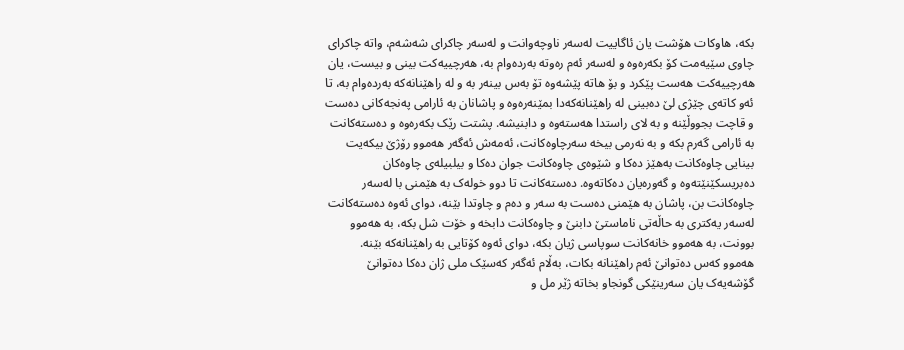بکە، هاوکات هۆشت یان ئاگاییت لەسەر ناوچەوانت و لەسەر چاکرای شەشەم، واتە چاکرای چاوی سێیەمت کۆ بکەرەوە و لەسەر ئەم رەوتە بەردەوام بە، هەرچییەکت بینی و بیست، یان هەرچییەکت هەست پێکرد و بۆ هاتە پێشەوە تۆ بەس بینەر بە و لە راهێنانەکە بەردەوام بە، تا ئەو کاتەی چێژی لێ دەبینی لە راهێنانەکەدا بمێنەرەوە و پاشانان بە ئارامی پەنجەکانی دەست و قاچت بجووڵێنە و بە لای راستدا هەستەوە و دابنیشە. پشتت رێک بکەرەوە و دەستەکانت بە ئارامی گەرم بکە و بە نەرمی بیخە سەرچاوەکانت، ئەمەش ئەگەر هەموو رۆژێ بیکەیت بینایی چاوەکانت بەهێز دەکا و شێوەی چاوەکانت جوان دەکا و بیلبیلەی چاوەکان دەبریسکێنێتەوە و گەورەیان دەکاتەوە. دەستەکانت تا دوو خولەک بە هێمنی با لەسەر چاوەکانت بن، پاشان بە هێمنی دەست بە سەر و دەم و چاوتدا بێنە، دوای ئەوە دەستەکانت لەسەر یەکتری بە حاڵەتی ناماستێ دابنێ و چاوەکانت دابخە و خۆت شل بکە، بە هەموو بوونت، بە هەموو خانەکانت سوپاسی ژیان بکە، دوای ئەوە کۆتایی بە راهێنانەکە بێنە.
هەموو کەس دەتوانێ ئەم راهێنانە بکات، بەڵام ئەگەر کەسێک ملی ژان دەکا دەتوانێ گۆشەیەک یان سەرینێکی گونجاو بخاتە ژێر مل و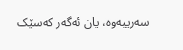سەرییەوە، یان ئەگەر کەسێک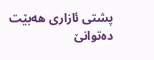پشتی ئازاری هەبێت دەتوانێ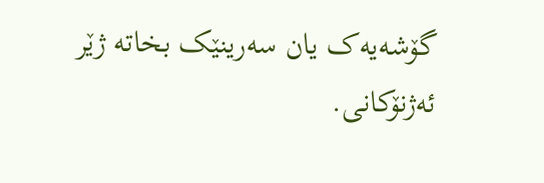گۆشەیەک یان سەرینێک بخاتە ژێر ئەژنۆکانی.